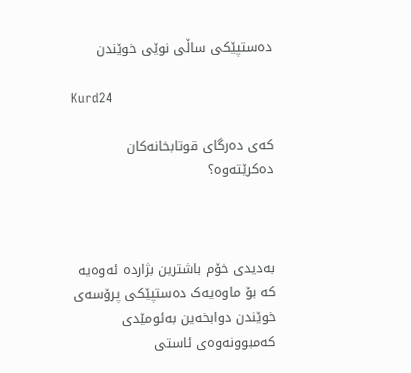دەستپێکی ساڵی نوێی خوێندن

Kurd24

کەی دەرگای قوتابخانەکان دەکرێتەوە؟



بەدیدی خۆم باشترین بژاردە ئەوەیە کە بۆ ماوەیەک دەستپێکی پرۆسەی خوێندن دوابخەین بەئومێدی کەمبوونەوەی ئاستی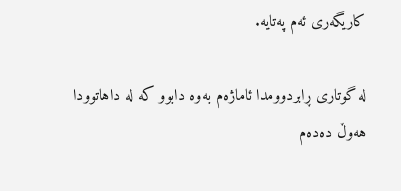کاریگەری ئەم پەتایە.

لە گوتاری ڕابردوومدا ئاماژەم بەوە دابوو کە لە داهاتوودا هەوڵ دەدەم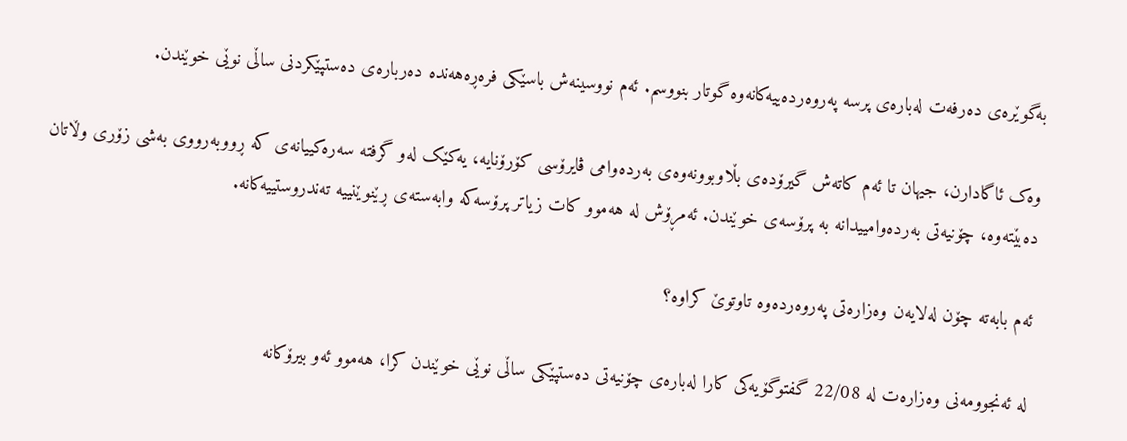بەگوێرەی دەرفەت لەبارەی پرسە پەروەردەییەکانەوە گوتار بنووسم. ئەم نووسینەش باسێکی فرەڕەهەندە دەربارەی دەستپێکردنی ساڵی نوێی خوێندن.

وەک ئاگادارن، جیهان تا ئەم کاتەش گیرۆدەی بڵاوبوونەوەی بەردەوامی ڤایرۆسی کۆرۆنایە، یەکێک لەو گرفتە سەرەکییانەی کە ڕووبەرووی بەشی زۆری وڵاتان دەبێتەوە، چۆنیەتی بەردەوامییدانە بە پرۆسەی خوێندن. ئەمڕۆش لە هەموو کات زیاتر پرۆسەکە وابەستەی ڕێنوێنییە تەندروستییەکانە.

ئەم بابەتە چۆن لەلایەن وەزارەتی پەروەردەوە تاوتوێ کراوە؟

لە ئەنجوومەنی وەزارەت لە 22/08 گفتوگۆیەکی کارا لەبارەی چۆنیەتی دەستپێکی ساڵی نوێی خوێندن کرا، هەموو ئەو بیرۆکانە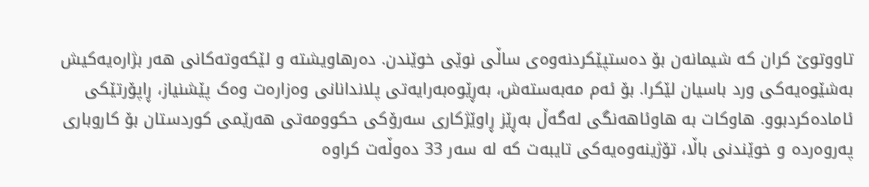تاووتوێ کران کە شیمانەن بۆ دەستپێکردنەوەی ساڵی نوێی خوێندن. دەرهاویشتە و لێکەوتەکانی هەر بژارەیەکیش بەشێوەیەکی ورد باسیان لێکرا. بۆ ئەم مەبەستەش، بەڕێوەبەرایەتی پلاندانانی وەزارەت وەک پێشنیاز، ڕاپۆرتێکی ئامادەکردبوو. هاوکات بە هاوئاهەنگی لەگەڵ بەڕێز ڕاوێژکاری سەرۆکی حکوومەتی هەرێمی کوردستان بۆ کاروباری پەروەردە و خوێندنی باڵا، تۆژینەوەیەکی تایبەت کە لە سەر 33 دەوڵەت کراوە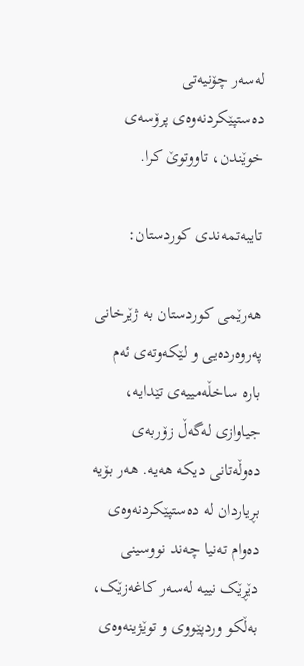لەسەر چۆنیەتی دەستپێکردنەوەی پرۆسەی خوێندن، تاووتوێ کرا.

تایبەتمەندی کوردستان:

هەرێمی کوردستان بە ژێرخانی پەروەردەیی و لێکەوتەی ئەم بارە ساخڵەمییەی تێدایە، جیاوازی لەگەڵ زۆربەی دەوڵەتانی دیکە هەیە. هەر بۆیە بڕیاردان لە دەستپێکردنەوەی دەوام تەنیا چەند نووسینی دێڕێک نییە لەسەر کاغەزێک، بەڵکو وردپێووی و توێژینەوەی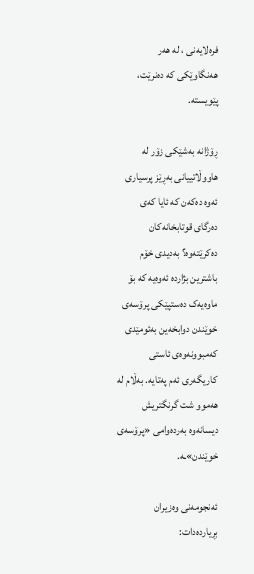فرەلایەنی ، لە هەر هەنگاوێکی کە دەنرێت، پێویستە.

ڕۆژانە بەشێکی زۆر لە هاووڵاتیيانی بەڕێز پرسیاری ئەوە دەکەن کە ئایا کەی دەرگای قوتابخانەکان دەکرێتەوە؟ بەدیدی خۆم باشترین بژاردە ئەوەیە کە بۆ ماوەیەک دەستپێکی پرۆسەی خوێندن دوابخەین بەئومێدی کەمبوونەوەی ئاستی کاریگەری ئەم پەتایە. بەڵام لە هەموو شت گرنگتریش دیسانەوە بەردەوامی «پرۆسەی خوێندن»ـە.

ئەنجومەنی وەزیران بڕیاردەدات: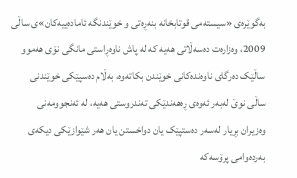بەگوێرەی «سیستەمی قوتابخانە بنەڕەتی و خوێندنگە ئامادەییەکان»ی ساڵی 2009، وەزارەت دەسەڵاتی هەیە کە لە پاش ناوەڕاستی مانگی نۆی هەموو ساڵێک دەرگای ناوەندەکانی خوێندن بکاتەوە، بەڵام دەسپێکی خوێندنی ساڵی نوێ لەبەر ئەوەی ڕەهەندێکی تەندروستی هەیە، لە ئەنجوومەنی وەزیران بڕیار لەسەر دەستپێک یان دواخستن یان هەر شێوازێکی دیکەی بەردەوامی پرۆسەکە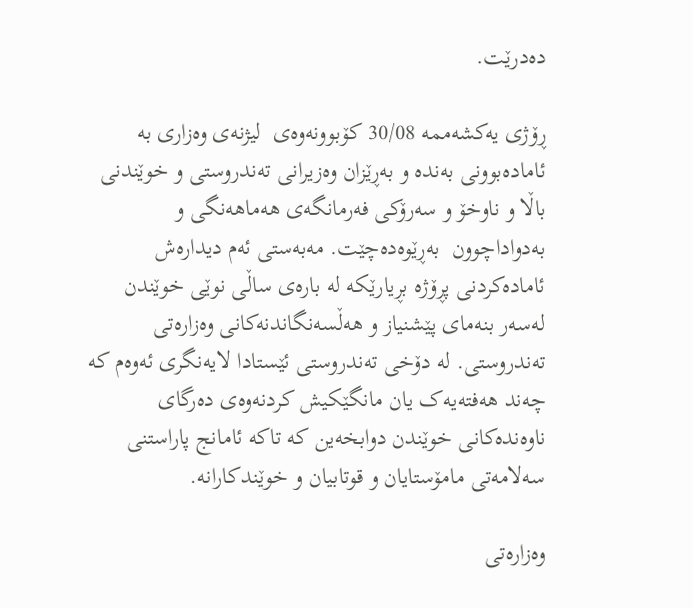دەدرێت.

ڕۆژی یەکشەممە 30/08 کۆبوونەوەی  لیژنەی وەزاری بە ئامادەبوونی بەندە و بەڕێزان وەزیرانی تەندروستی و خوێندنی باڵا و ناوخۆ و سەرۆکی فەرمانگەی هەماهەنگی و بەدواداچوون  بەڕێوەدەچێت. مەبەستی ئەم دیدارەش ئامادەکردنی پڕۆژە بڕیارێکە لە بارەی ساڵی نوێی خوێندن لەسەر بنەمای پێشنیاز و هەڵسەنگاندنەکانی وەزارەتی تەندروستی. لە دۆخی تەندروستی ئێستادا لایەنگری ئەوەم کە چەند هەفتەیەک یان مانگێکیش کردنەوەی دەرگای ناوەندەکانی خوێندن دوابخەین کە تاکە ئامانج پاراستنی سەلامەتی مامۆستایان و قوتابیان و خوێندکارانە.

وەزارەتی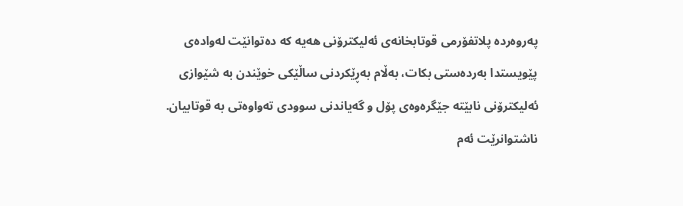پەروەردە پلاتفۆرمی قوتابخانەی ئەلیکترۆنی هەیە کە دەتوانێت لەوادەی پێویستدا بەردەستی بکات، بەڵام بەڕێکردنی ساڵێکی خوێندن بە شێوازی ئەلیکترۆنی نابێتە جێگرەوەی پۆل و گەیاندنی سوودی تەواوەتی بە قوتابیان. ناشتوانرێت ئەم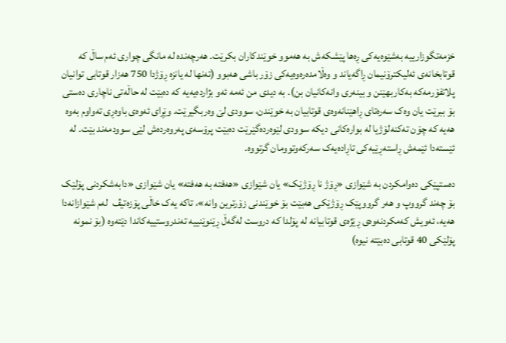خزمەتگوزارییە بەشێوەیەکی ڕەها پێشکەش بە هەموو خوێندکاران بکرێت. هەرچەندە لە مانگی چواری ئەم ساڵ کە قوتابخانەی ئەلیکترۆنیمان ڕاگەیاند و وەڵامدەرەوەیەکی زۆر باشی هەبوو (تەنها لە یانزە ڕۆژدا 750 هەزار قوتابی توانیان پلاتفۆرمەکە بەکاربهێنن و بینەری وانەکانیان بن). بە دیدی من ئەمە ئەو بژاردەیەیە کە دەبێت لە حاڵەتی ناچاری دەستی بۆ ببرێت یان وەک سەرەتای ڕاهێنانەوەی قوتابیان بە خوێندن، سوودی لێ وەربگیرێت. وێڕای ئەوەی باوەڕی تەواوم بەوە هەیە کە چۆن تەکنەلۆژیا لە بوارەکانی دیکە سوودی لێوەردەگێرێت دەبێت پرۆسەی پەروەردەش لێی سوودمەند بێت. لە ئێستەدا ئێمەش ڕاستەڕێیەکی تاڕادەیەک سەرکەوتوومان گرتووە.

دەستپێکی دەوامکردن بە شێوازی «ڕۆژ نا ڕۆژێک» یان شێوازی «هەفتە بە هەفتە» یان شێوازی «دابەشکردنی پۆلێک بۆ چەند گرووپ و هەر گرووپێک ڕۆژێکی هەبێت بۆ خوێندنی زۆرترین وانە»، تاکە یەک خاڵی پۆزەتیڤ  لەم شێوازانەدا هەیە، ئەویش کەمکردنەوەی ڕێژەی قوتابیانە لە پۆلدا کە دروست لەگەڵ ڕێنوێنییە تەندروستییەکاندا دێتەوە (بۆ نمونە پۆلێکی 40 قوتابی دەبێتە نیوە)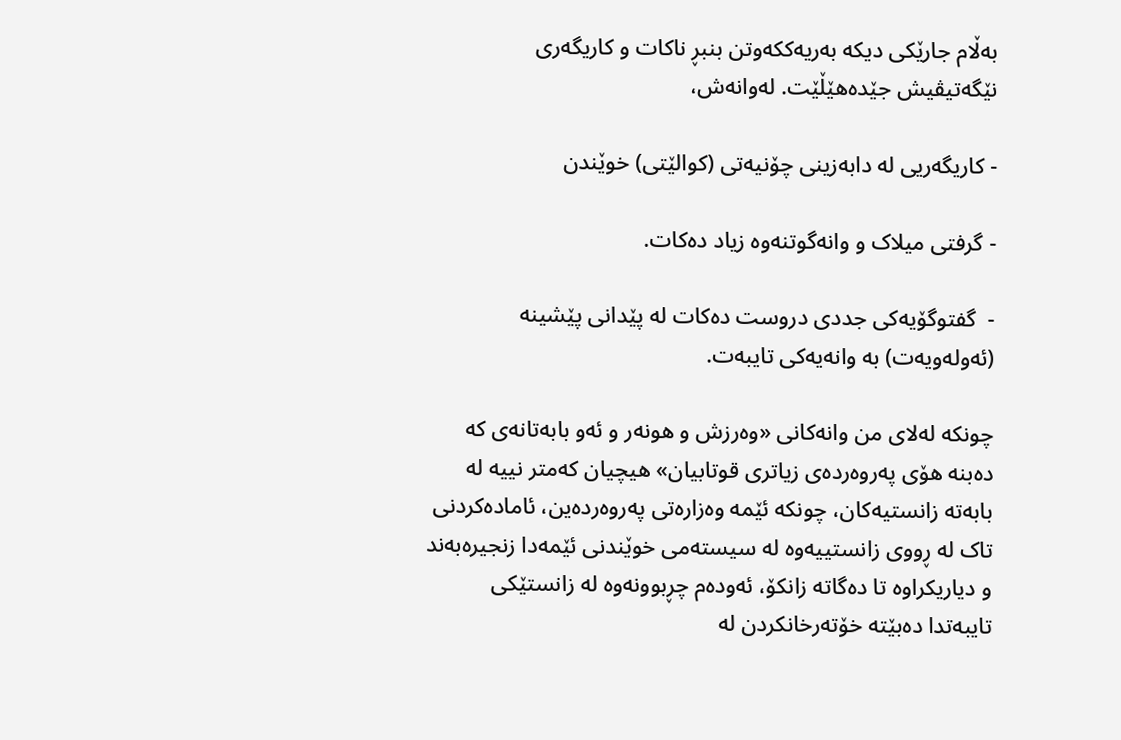بەڵام جارێکی دیکە بەریەککەوتن بنبڕ ناکات و کاریگەری  نێگەتیڤیش جێدەهێڵێت. لەوانەش،

- کاریگەریی لە دابەزینی چۆنیەتی (کوالێتی) خوێندن

- گرفتی میلاک و وانەگوتنەوە زیاد دەکات.

-  گفتوگۆیەکی جددی دروست دەکات لە پێدانی پێشینە (ئەولەویەت) بە وانەیەکی تایبەت.

چونکە لەلای من وانەکانی «وەرزش و هونەر و ئەو بابەتانەی کە دەبنە هۆی پەروەردەی زیاتری قوتابیان» هیچیان کەمتر نییە لە بابەتە زانستیەکان، چونکە ئێمە وەزارەتی پەروەردەین، ئامادەکردنی تاک لە ڕووی زانستییەوە لە سیستەمی خوێندنی ئێمەدا زنجیرەبەند و دیاریکراوە تا دەگاتە زانکۆ، ئەودەم چڕبوونەوە لە زانستێکی تایبەتدا دەبێتە خۆتەرخانکردن لە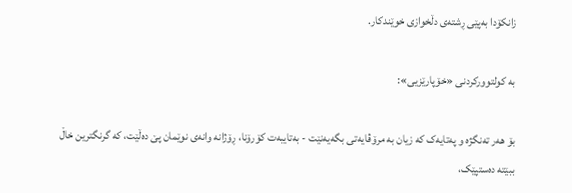زانکۆدا بەپێی ڕشتەی دڵخوازی خوێندکار.

بە کولتوورکردنی «خۆپارێزیی»:

بۆ هەر تەنگژە و پەتایەک کە زیان بە مرۆڤایەتی بگەیەنێت - بەتایبەت کۆرۆنا، ڕۆژانە وانەی نوێمان پێ دەڵێت، کە گرنگترین خاڵ ببێتە دەستپێک،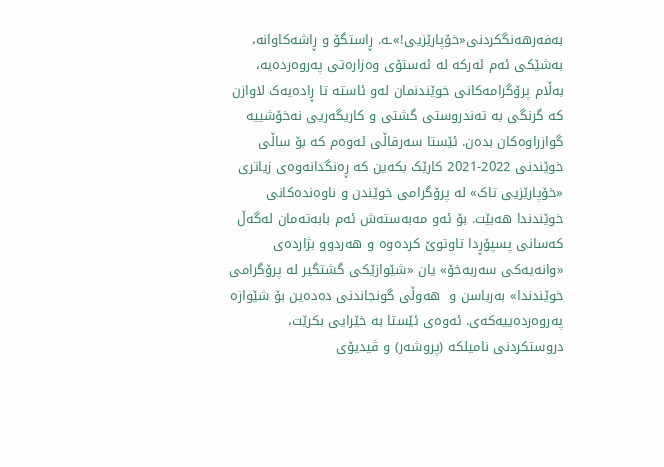بەفەرهەنگکردنی«خۆپارێزیی!»ـە. ڕاستگۆ و ڕاشەکاوانە، بەشێکی ئەم ئەرکە لە ئەستۆی وەزارەتی پەروەردەیە، بەڵام پرۆگرامەکانی خوێندنمان لەو ئاستە تا ڕادەیەک لاوازن کە گرنگی بە تەندروستی گشتی و کاریگەریی نەخۆشییە گوازراوەکان بدەن. ئێستا سەرقاڵی ئەوەم کە بۆ ساڵی خوێندنی 2022-2021 کارێک بکەین کە ڕەنگدانەوەی زیاتری «خۆپارێزیی تاک» لە پرۆگرامی خوێندن و ناوەندەکانی خوێندندا هەبێت. بۆ ئەو مەبەستەش ئەم بابەتەمان لەگەڵ کەسانی پسپۆڕدا تاوتوێ کردەوە و هەردوو بژاردەی «وانەیەکی سەربەخۆ» یان «شێوازێکی گشتگیر لە پرۆگرامی خوێندندا» بەرباسن و  هەوڵی گونجاندنی دەدەین بۆ شێوازە پەروەردەییەکەی. ئەوەی ئێستا بە خێرایی بکرێت، دروستکردنی نامیلکە (پروشەر) و ڤیدیۆی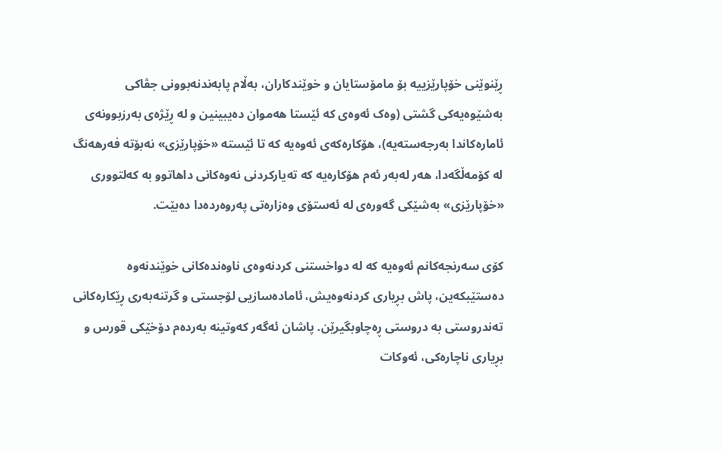ڕێنوێنی خۆپارێزییە بۆ مامۆستایان و خوێندکاران، بەڵام پابەندنەبوونی جڤاکی بەشێوەیەکی گشتی (وەک ئەوەی کە ئێستا هەموان دەیبینین و لە ڕێژەی بەرزبوونەی ئامارەکاندا بەرجەستەیە)، هۆکارەکەی ئەوەیە کە تا ئێستە «خۆپارێزی» نەبۆتە فەرهەنگ لە کۆمەڵگەدا، هەر لەبەر ئەم هۆکارەیە کە تەیارکردنی نەوەکانی داهاتوو بە کەلتووری «خۆپارێزی» بەشێکی گەورەی لە ئەستۆی وەزارەتی پەروەردەدا دەبێت.

کۆی سەرنجەکانم ئەوەیە کە لە دواخستنی کردنەوەی ناوەندەکانی خوێندنەوە دەستێبکەین، پاش بڕیاری کردنەوەیش، ئامادەسازیی لۆجستی و گرتنەبەری ڕێکارەکانی تەندروستی بە دروستی ڕەچاوبگیرێن. پاشان ئەگەر کەوتینە بەردەم دۆخێکی قورس و بڕیاری ناچارەکی، ئەوکات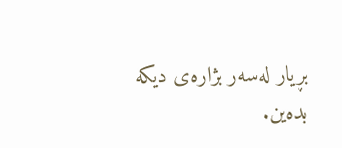بڕیار لەسەر بژارەی دیکە بدەین.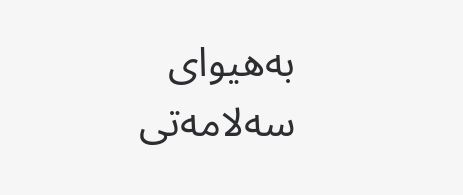بەهیوای سەلامەتی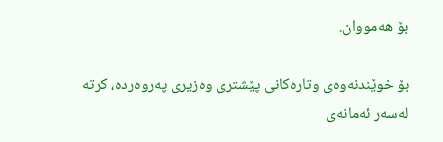بۆ هەمووان.

بۆ خوێندنه‌وه‌ی وتاره‌كانی پێشتری وه‌زیری په‌روه‌رده‌، كرته‌ له‌سه‌ر ئه‌مانه‌ی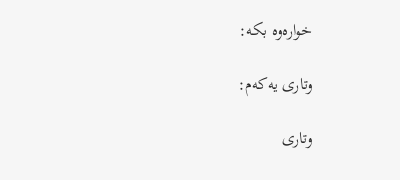خواره‌وه‌ بكه‌:

وتاری یه‌كه‌م:

وتاری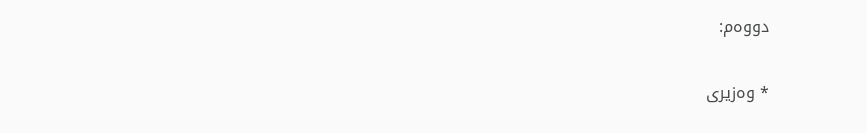دووه‌م:

* وەزیری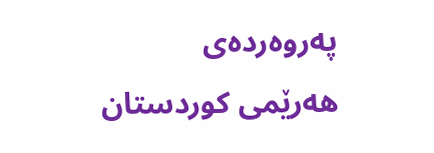پەروەردەی هەرێمی کوردستان